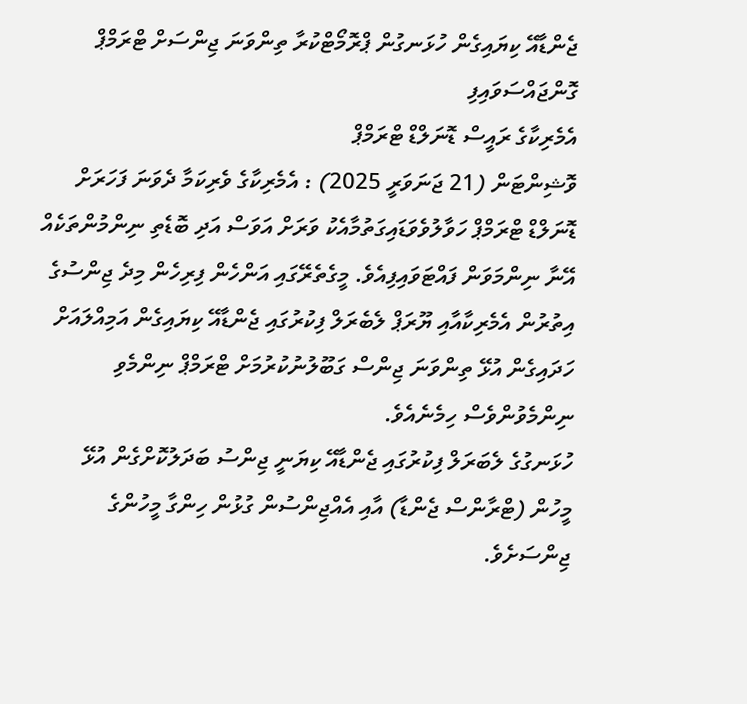ޖެންޑާއޭ ކިޔައިގެން ހުޅަނގުން ޕްރޮމޯޓްކުރާ ތިންވަނަ ޖިންސަށް ޓްރަމްޕް ގޮންޖައްސަވައިފި
އެމެރިކާގެ ރައީސް ޑޮނަލްޑް ޓްރަމްޕް
ވޮޝިންޓަން (21 ޖަނަވަރީ 2025) : އެމެރިކާގެ ވެރިކަމާ ދެވަނަ ފަހަރަށް ޑޮނަލްޑް ޓްރަމްޕް ހަވާލުވެވަޑައިގަތުމާއެކު ވަރަށް އަވަސް އަދި ބޮޑެތި ނިންމުންތަކެއް އޭނާ ނިންމަވަން ފައްޓަވައިފިއެވެ. މީގެތެރޭގައި އަންހެން ފިރިހެން މިދެ ޖިންސުގެ އިތުރުން އެމެރިކާއާއި ޔޫރަޕް ލެބެރަލް ފިކުރުގައި ޖެންޑާއޭ ކިޔައިގެން އަމިއްލައަށް ހަދައިގެން އުޅޭ ތިންވަނަ ޖިންސް ގަބޫލުނުކުރުމަށް ޓްރަމްޕް ނިންމެވި ނިންމެވުންވެސް ހިމެނެއެވެ.
ހުޅަނގުގެ ލެބަރަލް ފިކުރުގައި ޖެންޑާއޭ ކިޔަނީ ޖިންސު ބަދަލުކޮށްގެން އުޅޭ މީހުން (ޓްރާންސް ޖެންޑާ) އާއި އެއްޖިންސުން ގުޅުން ހިންގާ މީހުންގެ ޖިންސަށެވެ.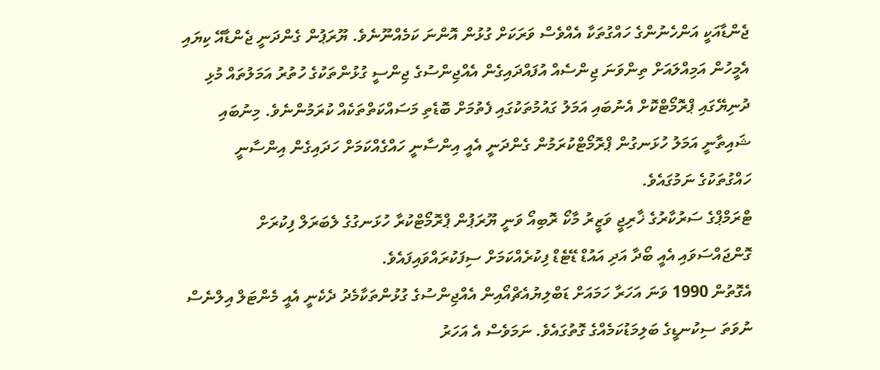ޖެންޑާއަކީ އަންހެނުންގެ ހައްގުތަކާ އެއްވެސް ވަރަކަށް ގުޅުން އޮންނަ ކަމެއްނޫނެވެ. ޔޫރަޕުން ގެންދަނީ ޖެންޑާއޭ ކިޔައި އެމީހުން އަމިއްލައަށް ތިންވަނަ ޖިންސެއް އުފައްދައިގެން އެއްޖިންސުގެ ޖިންސީ ގުޅުންތަކުގެ ހުތުރު އަމަލުތައް މުޅި ދުނިޔޭގައި ޕްރޮމޯޓްކޮށް އެނުބައި އަމަލު ގައުމުތަކުގައި ފެތުމަށް ބޮޑެތި މަސައްކަތްތަކެއް ކުރަމުންނެވެ. މިނުބައި ޝައިތާނީ އަމަލު ހުޅަނގުން ޕްރޮމޯޓްކުރަމުން ގެންދަނީ އެއީ އިންސާނީ ހައްގެއްކަމަށް ހަދައިގެން އިންސާނީ ހައްގުތަކުގެ ނަމުގައެވެ.
ޓްރަމްޕްގެ ސަރުކާރުގެ ޚާރިޖީ ވަޒީރު މާކޯ ރޮބިއޯ ވަނީ ޔޫރަޕުން ޕްރޮމޯޓްކުރާ ހުޅަނގުގެ ލެބަރަލް ފިކުރަށް ގޮންޖައްސަވައި އެއީ ބޯދާ އަދި އައުޑް ޑޭޓެޑް ފިކުރެއްކަމަށް ސިފަކުރައްވައިފައެވެ.
އެގޮތުން 1990 ވަނަ އަހަރާ ހަމައަށް ޑަބްލިޔުއެޗްއޯއިން އެއްޖިންސުގެ ގުޅުންތަކާމެދު ދެކެނީ އެއީ މެންޓަލް އިލްނެސް ނުވަތަ ސިކުނޑީގެ ބަލިމަޑުކަމެއްގެ ގޮތުގައެވެ. ނަމަވެސް އެ އަހަރު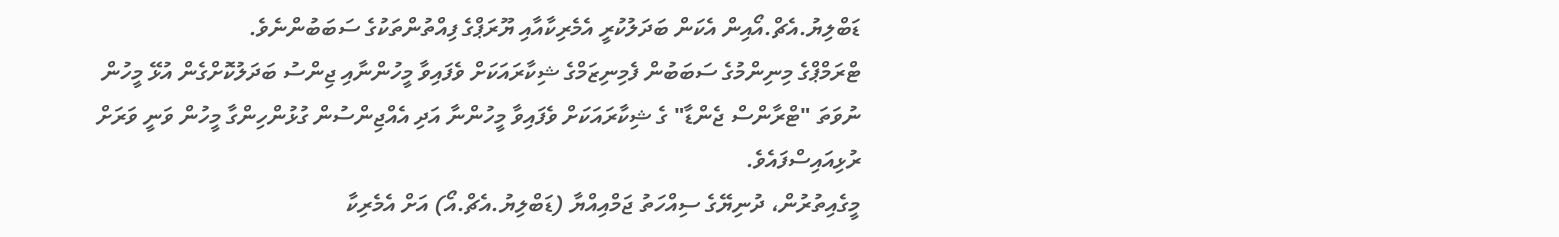ޑަބްލިޔު.އެޗް.އޯއިން އެކަން ބަދަލުކުރީ އެމެރިކާއާއި ޔޫރަޕްގެ ފިއްތުންތަކުގެ ސަބަބުންނެވެ.
ޓްރަމްޕްގެ މިނިންމުގެ ސަބަބުން ފެމިނިޒަމްގެ ޝިކާރައަކަށް ވެފައިވާ މީހުންނާއި ޖިންސު ބަދަލުކޮށްގެން އުޅޭ މީހުން ނުވަތަ "ޓްރާންސް ޖެންޑާ" ގެ ޝިކާރައަކަށް ވެފައިވާ މީހުންނާ އަދި އެއްޖިންސުން ގުޅުންހިންގާ މީހުން ވަނީ ވަރަށް ރުޅިއައިސްފައެވެ.
މީގެއިތުރުން، ދުނިޔޭގެ ސިއްހަތު ޖަމްއިއްޔާ (ޑަބްލިޔު.އެޗް.އޯ) އަށް އެމެރިކާ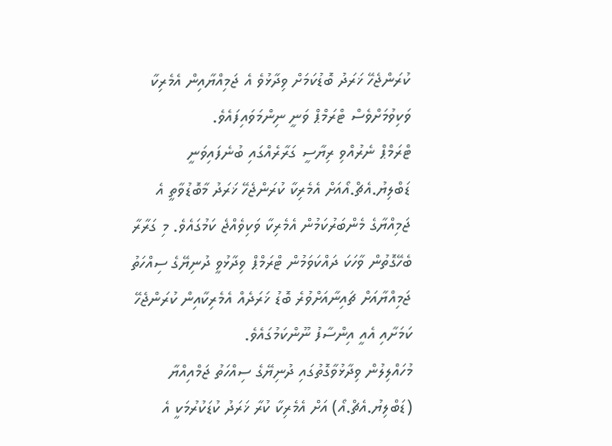ކުރަންޖެހޭ ޚަރަދު ބޮޑުކަމަށް ވިދާޅުވެ އެ ޖަމިއްޔާއިން އެމެރިކާ ވަކިވުމަށްވެސް ޓްރަމްޕް ވަނީ ނިންމަވައިފައެވެ.
ޓްރަމްޕް ނެރުއްވި ރިޔާސީ ގަރާރެއްގައި ބުނެފައިވަނީ ޑަބްލިޔު.އެޗް.އޯއަށް އެމެރިކާ ކުރަންޖެހޭ ޚަރަދު މާބޮޑުވާތީ އެ ޖަމިއްޔާގެ މެންބަރުކަމުން އެމެރިކާ ވަކިވެއްޖެ ކަމުގައެވެ. މި ގަރާރާ ބެހޭގޮތުން ވާހަކަ ދައްކަވަމުން ޓްރަމްޕް ވިދާޅުވީ ދުނިޔޭގެ ސިއްހަތު ޖަމިއްޔާއަށް ޗައިނާއަށްވުރެ ބޮޑު ޚަރަދެއް އެމެރިކާއިން ކުރަންޖެހޭ ކަމަށާއި އެއީ އިންސާފު ނޫންކަމުގައެވެ.
މުހައްލިލުން ވިދާޅުވާގޮތުގައި ދުނިޔޭގެ ސިއްހަތު ޖަމްއިއްޔާ (ޑަބްލިޔު.އެޗް.އޯ) އަށް އެމެރިކާ ކުރާ ޚަރަދު ކުޑަކުރުމަކީ އެ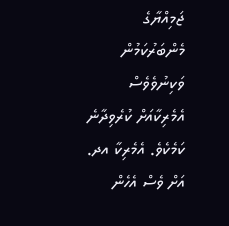ޖަމިއްޔާގެ މެންބަރުކަމުން ވަކިނުވެވެސް އެމެރިކާއަށް ކުރެވިދާނެ ކަމެކެވެ. އެމެރިކާ އދ. އަށް ވެސް އެހެން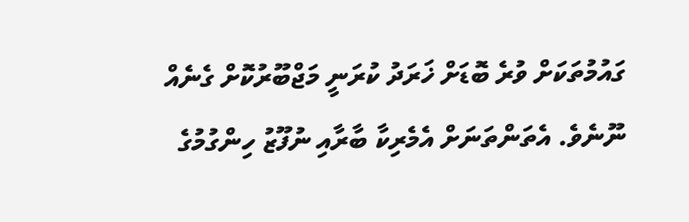ގައުމުތަކަށް ވުރެ ބޮޑަށް ޚަރަދު ކުރަނީ މަޖްބޫރުކޮށް ގެނެއް ނޫނެވެ. އެތަންތަނަށް އެމެރިކާ ބާރާއި ނުފޫޒު ހިންގުމުގެ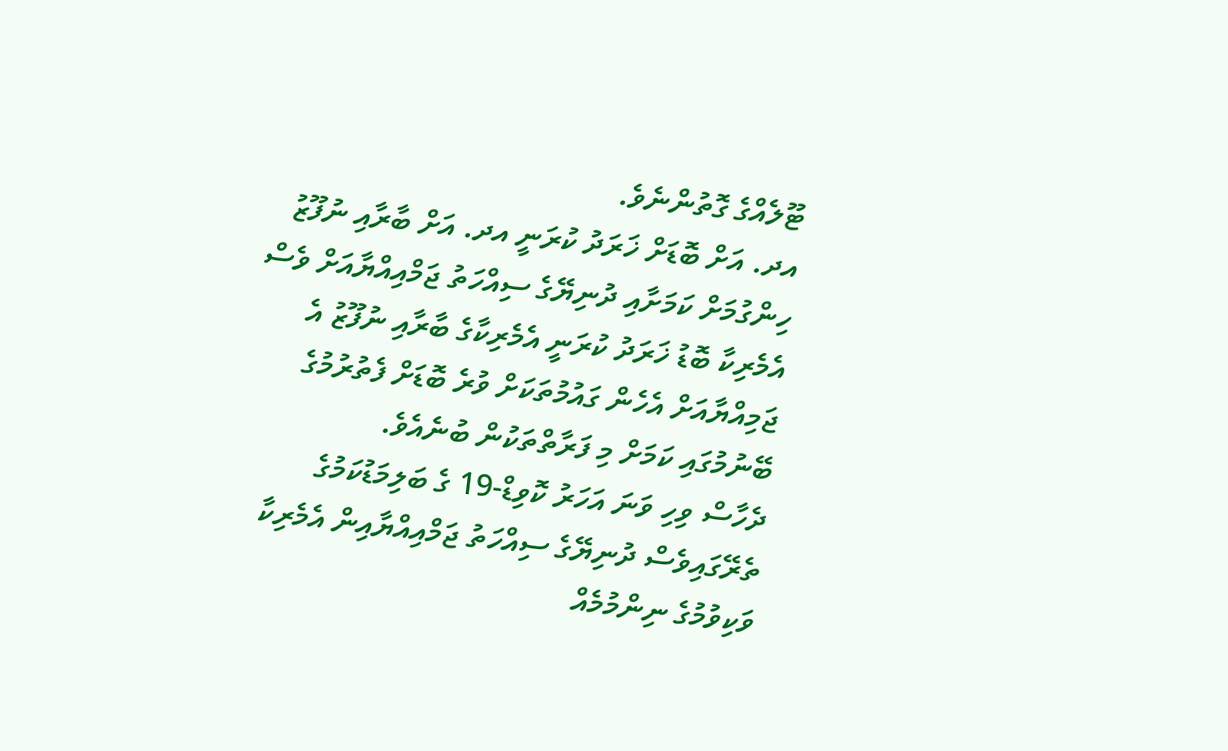ޓޫލެއްގެ ގޮތުންނެވެ.
އދ. އަށް ބޮޑަށް ޚަރަދު ކުރަނީ އދ. އަށް ބާރާއި ނުފޫޒު ހިންގުމަށް ކަމަށާއި ދުނިޔޭގެ ސިއްހަތު ޖަމްއިއްޔާއަށް ވެސް އެމެރިކާ ބޮޑު ޚަރަދު ކުރަނީ އެމެރިކާގެ ބާރާއި ނުފޫޒު އެ ޖަމިއްޔާއަށް އެހެން ގައުމުތަކަށް ވުރެ ބޮޑަށް ފެތުރުމުގެ ބޭނުމުގައި ކަމަށް މި ފަރާތްތަކުން ބުނެއެވެ.
ދެހާސް ވިހި ވަނަ އަހަރު ކޮވިޑް-19 ގެ ބަލިމަޑުކަމުގެ ތެރޭގައިވެސް ދުނިޔޭގެ ސިއްހަތު ޖަމްއިއްޔާއިން އެމެރިކާ ވަކިވުމުގެ ނިންމުމެއް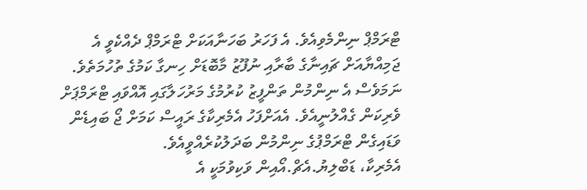ޓްރަމްޕް ނިންމެވިއެވެ. އެ ފަހަރު ބަހަނާއަކަށް ޓްރަމްޕް ދެއްކެވީ އެ ޖަމިއްޔާއަށް ޗައިނާގެ ބާރާއި ނުފޫޒު މާބޮޑަށް ހިނގާ ކަމުގެ ތުހުމަތެވެ. ނަމަވެސް އެ ނިންމުން ތަންފީޒު ކުރުމުގެ މަރުހަލާގައި އޮއްވައި ޓްރަމްޕަށް ވެރިކަން ގެއްލުނީއެވެ. އެއަށްފަހު އެމެރިކާގެ ރައީސް ކަމަށް ޖޯ ބައިޑެން ވަޑައިގެން ޓްރަމްޕުގެ ނިންމުން ބަދަލުކުރެއްވީއެވެ.
އެމެރިކާ، ޑަބްލިޔު.އެޗް.އޯއިން ވަކިވުމަކީ އެ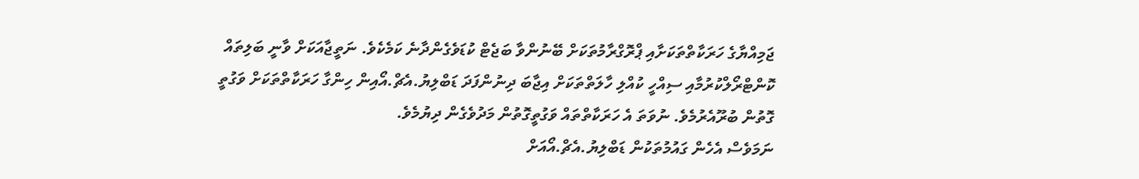ޖަމިއްޔާގެ ހަރަކާތްތަކަށާއި ޕްރޮގްރާމުތަކަށް ބޭނުންވާ ބަޖެޓް ކުޑަވެގެންދާނެ ކަމެކެވެ. ނަތީޖާއަކަށް ވާނީ ބަލިތައް ކޮންޓްރޯލްކުރުމާއި ސިއްހީ ކުއްލި ހާލަތްތަކަށް އިޖާބަ ދިނުންފަދަ ޑަބްލިޔު.އެޗް.އޯއިން ހިންގާ ހަރަކާތްތަކަށް ވަގުތީ ގޮތުން ބުރޫއެރުމެވެ. ނުވަތަ އެ ހަރަކާތްތައް ވަގުތީގޮތުން މަދުވެގެން ދިޔުމެވެ.
ނަމަވެސް އެހެން ގައުމުތަކުން ޑަބްލިޔު.އެޗް.އޯއަށް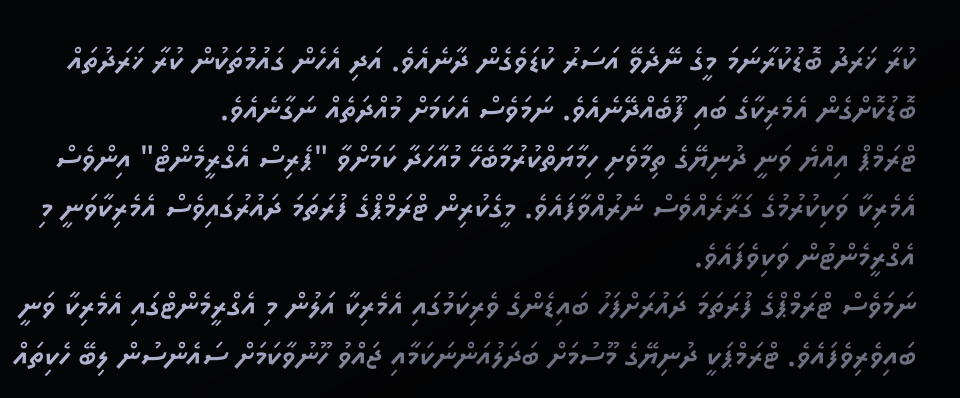ކުރާ ޚަރަދު ބޮޑުކުރާނަމަ މީގެ ނޭދެވޭ އަސަރު ކުޑަވެގެން ދާނެއެވެ. އަދި އެހެން ގައުމުތަކުން ކުރާ ޚަރަދުތައް ބޮޑުކޮށްގެން އެމެރިކާގެ ބައި ފޫބެއްދޭނެއެވެ. ނަމަވެސް އެކަމަށް މުއްދަތެއް ނަގާނެއެވެ.
ޓްރަމްޕް އިއްޔެ ވަނީ ދުނިޔޭގެ ތިމާވެށި ހިމާޔަތްކުރުމާބެހޭ މުއާހަދާ ކަމަށްވާ "ޕެރިސް އެގްރީމެންޓް" އިންވެސް އެމެރިކާ ވަކިކުރުމުގެ ގަރާރެއްވެސް ނެރުއްވާފައެވެ. މީގެކުރިން ޓްރަމްޕްގެ ފުރަތަމަ ދައުރުގައިވެސް އެމެރިކާވަނީ މި އެގްރީމެންޓުން ވަކިވެފައެވެ.
ނަމަވެސް ޓްރަމްޕްގެ ފުރަތަމަ ދައުރަށްފަހު ބައިޑެންގެ ވެރިކަމުގައި އެމެރިކާ އަލުން މި އެގްރީމެންޓްގައި އެމެރިކާ ވަނީ ބައިވެރިވެފައެވެ. ޓްރަމްޕަކީ ދުނިޔޭގެ މޫސުމަށް ބަދަލުއަންނަކަމާއި ޖައްވު ހޫނުވާކަމަށް ސައެންސުން ލިބޭ ހެކިތައް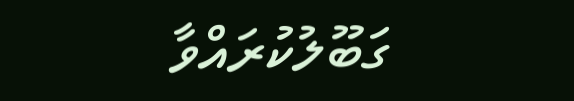ގަބޫލުކުރައްވާ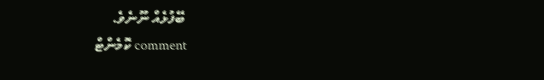ބޭފުޅެއް ނޫނެވެ.
comment ކޮމެންޓް